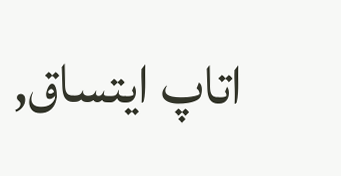اتاپ ايتساق,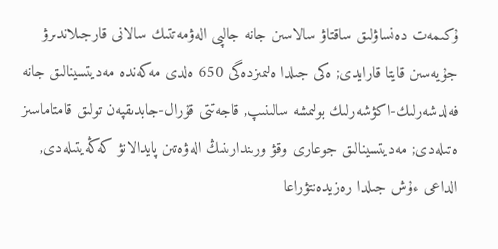ۇكىمەت دەنساۋلىق ساقتاۋ سالاسىن جانە جالپى الەۋمەتتىك سالانى قارجىلاندىرۋ جۇيەسىن قايتا قارايدى; ەكى جىلدا ەلىمىزدەگى 650 ەلدى مەكەندە مەديتسينالىق جانە فەلدشەرلىك-اكۋشەرلىك بولىمشە سالىنىپ, قاجەتتى قۇرال-جابدىقپەن تولىق قامتاماسىز ەتىلەدى; مەديتسينالىق جوعارى وقۋ ورىندارىنىڭ الەۋەتىن پايدالانۋ كەڭەيتىلەدى, الداعى ءۇش جىلدا رەزيدەنتۋراعا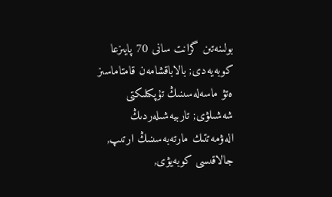بولىنەتىن گرانت سانى 70 پايىزعا كوبەيەدى; بالاباقشامەن قامتاماسىز ەتۋ ماسەلەسىنىڭ تۇپكىلىكتى شەشىلۋى; تاربيەشىلەردىڭ الەۋمەتتىك مارتەبەسىنىڭ ارتىپ, جالاقىسى كوبەيۋى,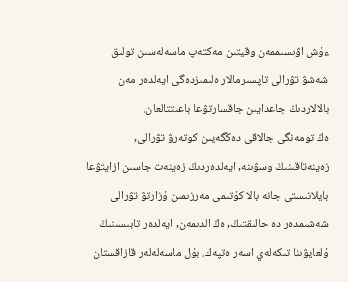ءۇش اۋىسىممەن وقيتىن مەكتەپ ماسەلەسىن تولىق شەشۋ تۋرالى تاپسىرمالار ەلىمىزدەگى ايەلدەر مەن بالالاردىڭ جاعدايىن جاقسارتۋعا باعىتتالعان.
ەڭ تومەنگى جالاقى دەڭگەيىن كوتەرۋ تۋرالى, زەينەتاقىنىڭ وسۋىنە, ايەلدەردىڭ زەينەت جاسىن ازايتۋعا بايلانىستى جانە بالا كۇتىمى مەرزىمىن ۇزارتۋ تۋرالى شەشىمدەر دە حالىقتىڭ, ەڭ الدىمەن, ايەلدەر تابىسىنىڭ ۇلعايۋىنا تىكەلەي اسەر ەتپەك. بۇل ماسەلەلەر قازاقستان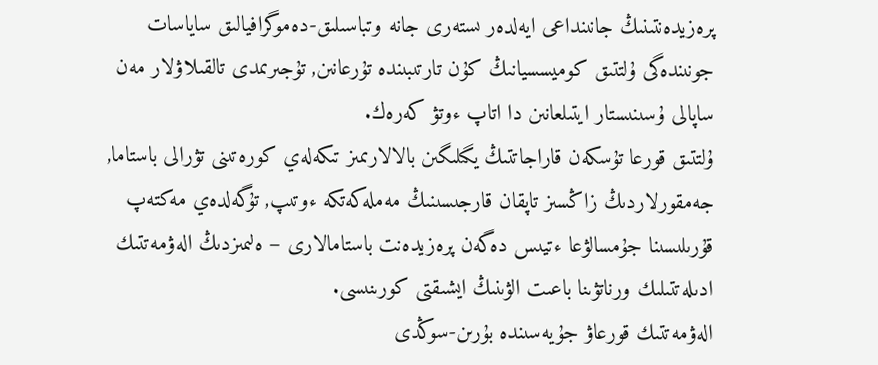پرەزيدەنتىنىڭ جانىنداعى ايەلدەر ىستەرى جانە وتباسىلىق-دەموگرافيالىق ساياسات جونىندەگى ۇلتتىق كوميسسيانىڭ كۇن تارتىبىندە تۇرعانىن, تۇجىرىمدى تالقىلاۋلار مەن ساپالى ۇسىنىستار ايتىلعانىن دا اتاپ ءوتۋ كەرەك.
ۇلتتىق قورعا تۇسكەن قاراجاتتىڭ يگىلىگىن بالالارىمىز تىكەلەي كورەتىنى تۋرالى باستاما, جەمقورلاردىڭ زاڭسىز تاپقان قارجىسىنىڭ مەملەكەتكە ءوتىپ, تۇگەلدەي مەكتەپ قۇرىلىسىنا جۇمسالۋعا ءتيىس دەگەن پرەزيدەنت باستامالارى – ەلىمىزدىڭ الەۋمەتتىك ادىلەتتىلىك ورناتۋىنا باعىت الۋىنىڭ ايشىقتى كورىنىسى.
الەۋمەتتىك قورعاۋ جۇيەسىندە بۇرىن-سوڭدى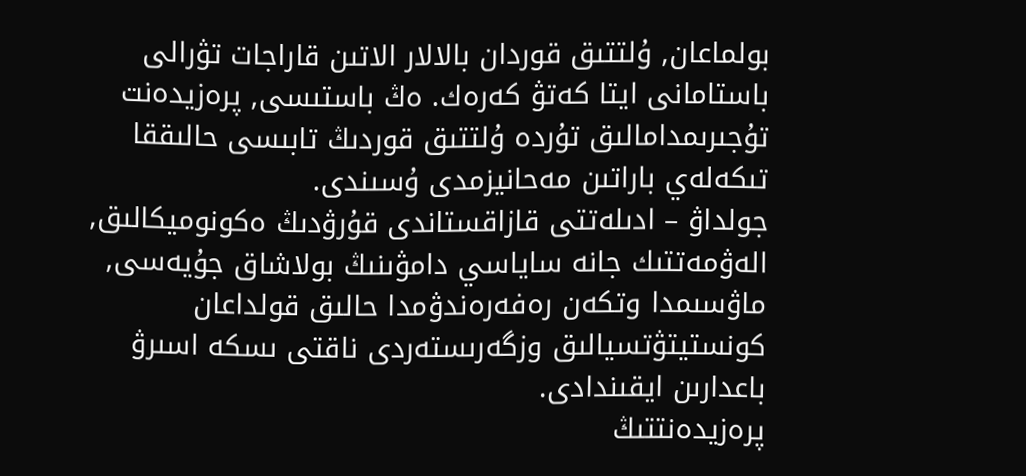بولماعان, ۇلتتىق قوردان بالالار الاتىن قاراجات تۋرالى باستامانى ايتا كەتۋ كەرەك. ەڭ باستىسى, پرەزيدەنت تۇجىرىمدامالىق تۇردە ۇلتتىق قوردىڭ تابىسى حالىققا تىكەلەي باراتىن مەحانيزمدى ۇسىندى.
جولداۋ – ادىلەتتى قازاقستاندى قۇرۋدىڭ ەكونوميكالىق, الەۋمەتتىك جانە ساياسي دامۋىنىڭ بولاشاق جۇيەسى, ماۋسىمدا وتكەن رەفەرەندۋمدا حالىق قولداعان كونستيتۋتسيالىق وزگەرىستەردى ناقتى ىسكە اسىرۋ باعدارىن ايقىندادى.
پرەزيدەنتتىڭ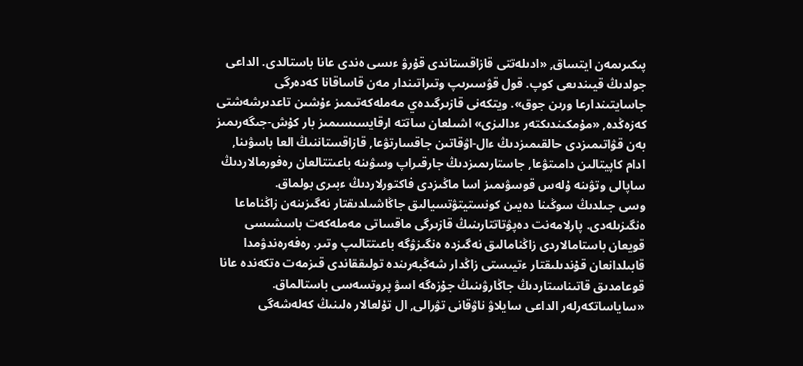پىكىرىمەن ايتساق, «ادىلەتتى قازاقستاندى قۇرۋ ءىسى ەندى عانا باستالدى. الداعى جولدىڭ قيىندىعى كوپ. قول قۋسىرىپ وتىراتىندار مەن قاساقانا كەدەرگى جاسايتىندارعا ورىن جوق». ويتكەنى قازىرگىدەي مەملەكەتىمىز ءۇشىن تاعدىرشەشتى كەزەڭدە, «مۇمكىندىكتەر ءدالىزى» اشىلعان ساتتە ارقايسىسىمىز بار كۇش-جىگەرىمىز بەن قۋاتىمىزدى حالقىمىزدىڭ ءال-اۋقاتىن جاقسارتۋعا, قازاقستاننىڭ العا باسۋىنا, ادام كاپيتالىن دامىتۋعا, جاستارىمىزدىڭ جارقىراپ وسۋىنە باعىتتالعان رەفورمالاردىڭ ساپالى وتۋىنە ۇلەس قوسۋىمىز اسا ماڭىزدى فاكتورلاردىڭ ءبىرى بولماق.
وسى جىلدىڭ سوڭىنا دەيىن كونستيتۋتسيالىق جاڭاشىلدىقتار نەگىزىنەن زاڭناماعا ەنگىزىلەدى. پارلامەنت دەپۋتاتتارىنىڭ قازىرگى ماقساتى مەملەكەت باسشىسى قويعان باستامالاردى زاڭنامالىق نەگىزدە ەنگىزۋگە باعىتتالىپ وتىر. رەفەرەندۋمدا قابىلدانعان قۇندىلىقتار ءتيىستى زاڭدار شەڭبەرىندە تولىققاندى قىزمەت ەتكەندە عانا قوعامدىق قاتىناستاردىڭ جاڭارۋىنىڭ جۇزەگە اسۋ پروتسەسى باستالماق.
«ساياساتكەرلەر الداعى سايلاۋ ناۋقانى تۋرالى, ال تۇلعالار ەلىنىڭ كەلەشەگى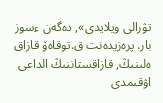تۋرالى ويلايدى», دەگەن ءسوز بار. پرەزيدەنت ق.توقاەۆ قازاق ەلىنىڭ, قازاقستاننىڭ الداعى اۋقىمدى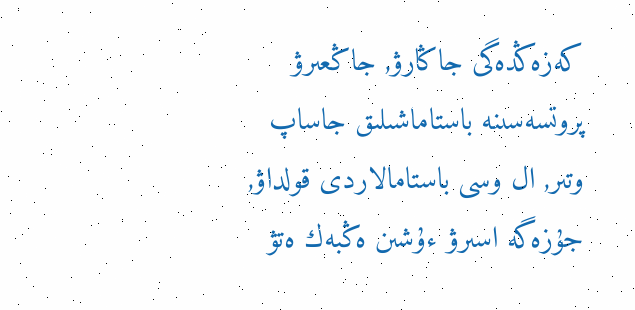كەزەڭدەگى جاڭارۋ, جاڭعىرۋ پروتسەسىنە باستاماشىلىق جاساپ وتىر, ال وسى باستامالاردى قولداۋ, جۇزەگە اسىرۋ ءۇشىن ەڭبەك ەتۋ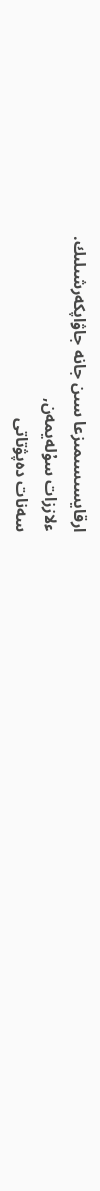ارقايسىسىمىزعا سىن جانە جاۋاپكەرشىلىك.
ءلاززات سۇلەيمەن,
سەنات دەپۋتاتى